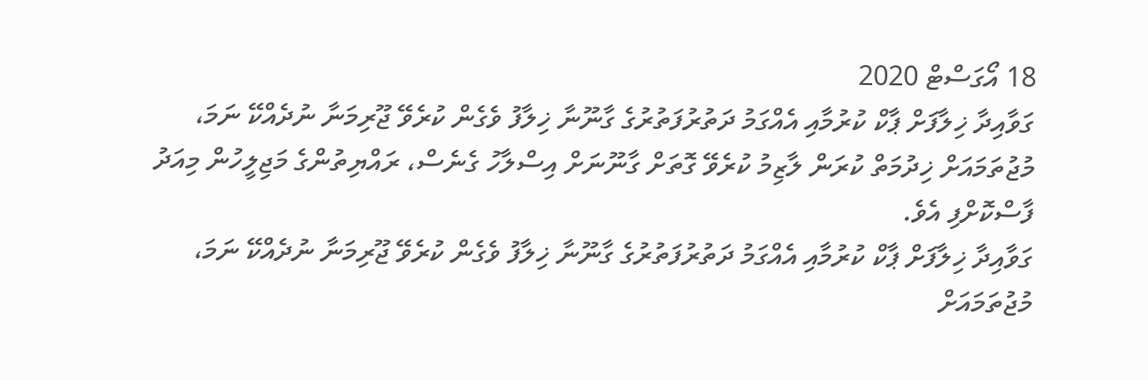18 އޯގަސްޓް 2020
ގަވާއިދާ ޚިލާފަށް ޕާކް ކުރުމާއި އެއްގަމު ދަތުރުފަތުރުގެ ގާނޫނާ ޚިލާފު ވެގެން ކުރެވޭ ޖޫރިމަނާ ނުދެއްކޭ ނަމަ، މުޖުތަމައަށް ޚިދުމަތް ކުރަން ލާޒިމު ކުރެވޭ ގޮތަށް ގާނޫނަށް އިސްލާހު ގެނެސް، ރައްޔިތުންގެ މަޖިލީހުން މިއަދު ފާސްކޮށްފި އެވެ.
ގަވާއިދާ ޚިލާފަށް ޕާކް ކުރުމާއި އެއްގަމު ދަތުރުފަތުރުގެ ގާނޫނާ ޚިލާފު ވެގެން ކުރެވޭ ޖޫރިމަނާ ނުދެއްކޭ ނަމަ، މުޖުތަމައަށް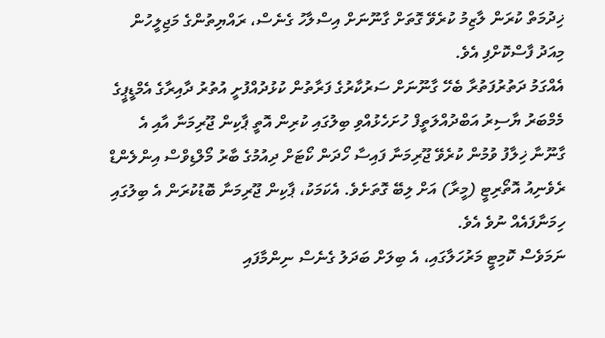ޚިދުމަތް ކުރަން ލާޒިމު ކުރެވޭ ގޮތަށް ގާނޫނަށް އިސްލާހު ގެނެސް، ރައްޔިތުންގެ މަޖިލީހުން މިއަދު ފާސްކޮށްފި އެވެ.
އެއްގަމު ދަތުރުފަތުރާ ބެހޭ ގާނޫނަށް ސަރުކާރުގެ ފަރާތުން ކުޅުދުއްފުށީ އުތުރު ދާއިރާގެ އެމްޑީޕީގެ މެމްބަރު ޔާސިރު އަބްދުއްލަތީފް ހުށަހެޅުއްވި ބިލުގައި ކުރިން އޮތީ ޕާކިން ޖޫރިމަނާ އާއި އެ ގާނޫނާ ޚިލާފު ވުމުން ކުރެވޭ ޖޫރިމަނާ ފައިސާ ހޯދަން ކޯޓަށް ދިއުމުގެ ބާރު މޯލްޑިވްސް އިންލެންޑް ރެވެނިއު އޮތޯރިޓީ (މީރާ) އަށް ލިބޭ ގޮތަށެވެ. އެކަމަކު، ޕާކިން ޖޫރިމަނާ ބޮޑުކުރަން އެ ބިލުގައި ހިމަނާފައެއް ނުވެ އެވެ.
ނަމަވެސް ކޮމިޓީ މަރުހަލާގައި، އެ ބިލަށް ބަދަލު ގެނެސް ނިންމާފައި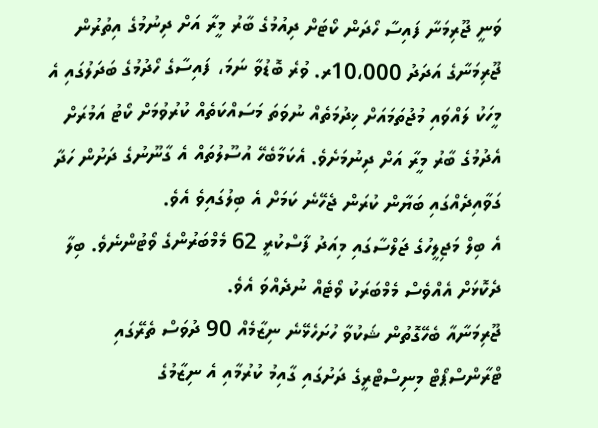ވަނީ ޖޫރިމަނާ ފައިސާ ހޯދަން ކޯޓަށް ދިއުމުގެ ބާރު މީރާ އަށް ދިނުމުގެ އިތުރުން ޖޫރިމަނާގެ އަދަދު 10،000ރ. ވުރެ ބޮޑުވާ ނަމަ، ފައިސާގެ ހޯދުމުގެ ބަދަލުގައި އެ މީހަކު ލައްވައި މުޖުތަމައަށް ޚިދުމަތެއް ނުވަތަ މަސައްކަތެއް ކުރުވުމަށް ކޯޓު އަމުރަށް އެދުމުގެ ބާރު މީރާ އަށް ދިނުމަށެވެ. އެކަމާބެހޭ އުސޫލުތައް އެ ގާނޫނުގެ ދަށުން ހަދާ ގަވާއިދެއްގައި ބަޔާން ކުރަން ޖެހޭނެ ކަމަށް އެ ބިލުގައިވެ އެވެ.
އެ ބިލް މަޖިލީހުގެ ޖަލްސާގައި މިއަދު ފާސްކުރީ 62 މެމްބަރުންގެ ވޯޓުންނެވެ. ބިލާ ދެކޮޅަށް އެއްވެސް މެމްބަރަކު ވޯޓެއް ނުދެއްވަ އެވެ.
ޖޫރިމަނާއާ ބެހޭގޮތުން ޝަކުވާ ހުށަހެޅޭނެ ނިޒާމެއް 90 ދުވަސް ތެރޭގައި ޓްރާންސްޕޯޓް މިނިސްޓްރީގެ ދަށުގައި ގާއިމު ކުރުމާއި އެ ނިޒާމުގެ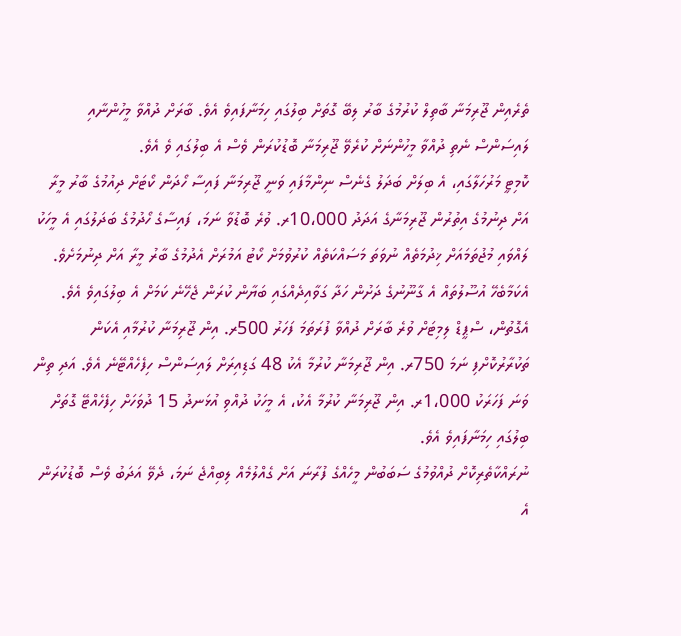ތެރެއިން ޖޫރިމަނާ ބާތިލް ކުރުމުގެ ބާރު ލިބޭ ގޮތަށް ބިލުގައި ހިމަނާފައިވެ އެވެ. ބާރަށް ދުއްވާ މީހުންނާއި ލައިސަންސް ނެތި ދުއްވާ މީހުންނަށް ކުރެވޭ ޖޫރިމަނާ ބޮޑުކުރަން ވެސް އެ ބިލުގައި ވެ އެވެ.
ކޮމިޓީ މަރުހަލާގައި، އެ ބިލަށް ބަދަލު ގެނެސް ނިންމާފައި ވަނީ ޖޫރިމަނާ ފައިސާ ހޯދަން ކޯޓަށް ދިއުމުގެ ބާރު މީރާ އަށް ދިނުމުގެ އިތުރުން ޖޫރިމަނާގެ އަދަދު 10،000ރ. ވުރެ ބޮޑުވާ ނަމަ، ފައިސާގެ ހޯދުމުގެ ބަދަލުގައި އެ މީހަކު ލައްވައި މުޖުތަމައަށް ޚިދުމަތެއް ނުވަތަ މަސައްކަތެއް ކުރުވުމަށް ކޯޓު އަމުރަށް އެދުމުގެ ބާރު މީރާ އަށް ދިނުމަށެވެ. އެކަމާބެހޭ އުސޫލުތައް އެ ގާނޫނުގެ ދަށުން ހަދާ ގަވާއިދެއްގައި ބަޔާން ކުރަން ޖެހޭނެ ކަމަށް އެ ބިލުގައިވެ އެވެ.
އެގޮތުން، ސްޕީޑް ލިމިޓަށް ވުރެ ބާރަށް ދުއްވާ ފުރަތަމަ ފަހަރު 500ރ. އިން ޖޫރިމަނާ ކުރުމާއި އެކަން ތަކުރާރުކޮށްފި ނަމަ 750ރ. އިން ޖޫރިމަނާ ކުރުމާ އެކު 48 ގަޑިއިރަށް ލައިސަންސް ހިފެހެއްޓޭނެ އެވެ. އަދި ތިން ވަނަ ފަހަރަކު 1،000ރ. އިން ޖޫރިމަނާ ކުރުމާ އެކު، އެ މީހަކު ދުއްވި އުޅަނދު 15 ދުވަހަށް ހިފެހެއްޓޭ ގޮތަށް ބިލުގައި ހިމަނާފައިވެ އެވެ.
ނުރައްކާތެރިކޮށް ދުއްވުމުގެ ސަބަބުން މީހެއްގެ ފުރާނަ އަށް ގެއްލުމެއް ލިބިއްޖެ ނަމަ، ދެވޭ އަދަބު ވެސް ބޮޑުކުރަން އެ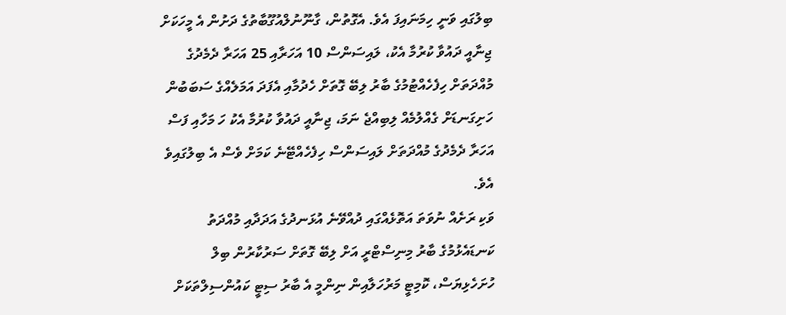ބިލުގައި ވަނީ ހިމަނައިފަ އެވެ. އެގޮތުން، ގާނޫނުލްއުގޫބާތުގެ ދަށުން އެ މީހަކަށް ޖިނާއީ ދައުވާ ކުރުމާ އެކު، ލައިސަންސް 10 އަހަރާއި 25 އަހަރާ ދެމެދުގެ މުއްދަތަށް ހިފެހެއްޓުމުގެ ބާރު ލިބޭ ގޮތަށް ހެދުމާއި އެފަދަ އަމަލެއްގެ ސަބަބުން ހަށިގަނޑަށް ގެއްލުމެއް ލިބިއްޖެ ނަމަ، ޖިނާއީ ދައުވާ ކުރުމާ އެކު ހަ މަހާއި ފަސް އަހަރާ ދެމެދުގެ މުއްދަތަށް ލައިސަންސް ހިފެހެއްޓޭނެ ކަމަށް ވެސް އެ ބިލުގައިވެ އެވެ.
ވަކި ރަށެއް ނުވަތަ އަތޮޅެއްގައި ދުއްވޭނެ އުޅަނދުގެ އަދަދާއި މުއްދަތު ކަނޑައެޅުމުގެ ބާރު މިނިސްޓްރީ އަށް ލިބޭ ގޮތަށް ސަރުކާރުން ބިލް ހުށަހެޅިޔަސް، ކޮމިޓީ މަރުހަލާއިން ނިންމީ އެ ބާރު ސިޓީ ކައުންސިލްތަކަށް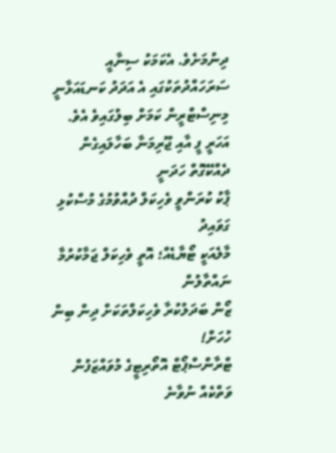ދިނުމަށެވެ. އެކަމަކު ސިނާއީ ސަރަހައްދުތަކުގައި އެ އަދަދު ކަނޑައަޅާނީ މިނިސްޓްރީން ކަމަށް ބިލުގައިވެ އެވެ.
އަހަރީ ފީ އާއި ޖޫރިމަނާ ބަހާލައިގެން ދެއްކޭގޮތް ހަދަނީ
ޕާކު ކުރަންވީ ވެހިކަލް ދުއްވުމުގެ މުސްކުޅި ގަވައިދު
މާލެއަކީ ޓޯޔާޑެއް؛ އޮތީ ވެހިކަލް ޖަމާކުރުމާ ނައްތާލުން
ޒޯން ބަދަލުކުރާ ވެހިކަލްތަކަށް ދިން ބިން ހުހަށް!
ޓްރާންސްޕޯޓް އޮތޯރިޓީގެ މުވައްޒަފުން ވަތްކެއް ނުވާނެ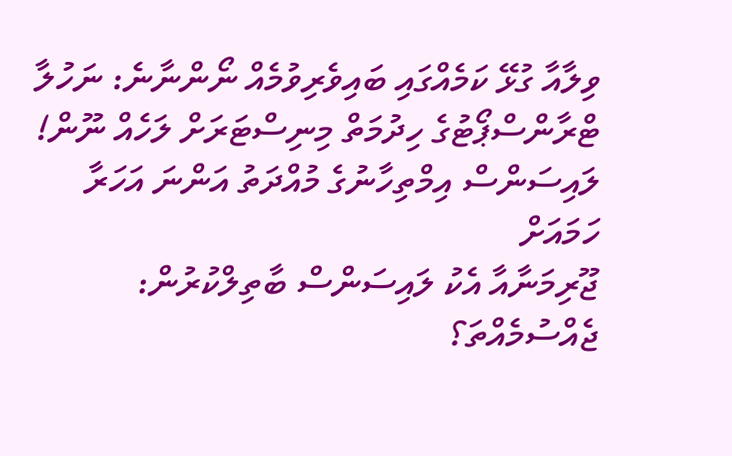ވިލާއާ ގުޅޭ ކަމެއްގައި ބައިވެރިވުމެއް ނޯންނާނެ: ނަހުލާ
ޓްރާންސްޕޯޓުގެ ހިދުމަތް މިނިސްޓަރަށް ލަހެއް ނޫން!
ލައިސަންސް އިމްތިހާނުގެ މުއްދަތު އަންނަ އަހަރާ ހަމައަށް
ޖޫރިމަނާއާ އެކު ލައިސަންސް ބާތިލްކުރުން: ޖެއްސުމެއްތަ؟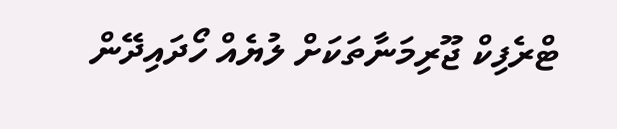ޓްރެފިކް ޖޫރިމަނާތަކަށް ލުޔެއް ހޯދައިދޭން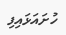ހުށައަޅައިފި